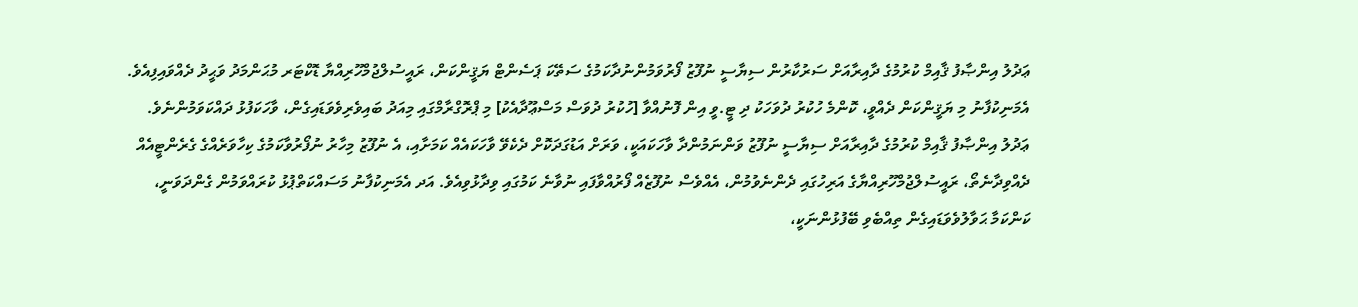ޢަދުލު އިންޞާފު ޤާއިމް ކުރުމުގެ ދާއިރާއަށް ސަރުކާރުން ސިޔާސީ ނުފޫޒު ފޯރުވަމުންނުދާކަމުގެ ސަތޭކަ ޕަސެންޓް ޔަޤީންކަން، ރައީސުލްޖުމްހޫރިއްޔާ ޑޮކްޓަރ މުޙަންމަދު ވަޙީދު ދެއްވައިފިއެވެ. އެމަނިކުފާނު މި ޔަޤީންކަން ދެއްވީ، ކޮންމެ ހުކުރު ދުވަހަކު ދި ޓީ.ވީ އިން ފޮނުއްވާ [ހުކުރު ދުވަސް މަސްޢޫދާއެކު] މި ޕްރޮގްރާމްގައި މިއަދު ބައިވެރިވެވަޑައިގެން، ވާހަކަފުޅު ދައްކަވަމުންނެވެ.
ޢަދުލު އިންޞާފު ޤާއިމް ކުރުމުގެ ދާއިރާއަށް ސިޔާސީ ނުފޫޒު ވަންނަމުންދާ ވާހަކައަކީ، ވަރަށް އަޑުގަދަކޮށް ދެކެވޭ ވާހަކައެއް ކަމަށާއި، އެ ނުފޫޒު މިހާރު ނުފޯރުވާކަމުގެ ކިހާވަރެއްގެ ގެރެންޓީއެއް ދެއްވިދާނެތޯ، ރައީސުލްޖުމްހޫރިއްޔާގެ އަރިހުގައި ދެންނެވުމުން، އެއްވެސް ނުފޫޒެއް ފޯރުއްވާފައި ނުވާނެ ކަމުގައި ވިދާޅުވިއެވެ. އަދ އެމަނިކުފާނު މަސައްކަތްޕުޅު ކުރައްވަމުން ގެންދަވަނީ، ކަންކަމާ ޙަވާލުވެވަޑައިގެން ތިއްބެވި ބޭފުޅުންނަކީ،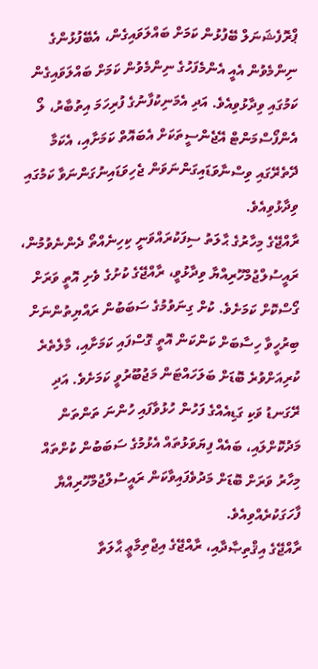ޕްރޮފެޝަނަލް ބޭފުޅުން ކަމަށް ބައްލަވައިގެން، އެބޭފުޅުންގެ ނިންމެވުން އެއީ އެންމެފަހުގެ ނިންމެވުން ކަމަށް ބައްލަވައިގެން ކަމުގައި ވިދާޅުވިއެވެ. އަދި އެމަނިކުފާނުގެ ފުރިހަމަ އިތުބާރު، ލޯ އެންފޯސްމަންޓް އޭޖެންސީތަކަށް އެބައޮތް ކަމަށާއި، އެކަމާ ދޭތެރޭގައި ވިސްނާވަޑައިގަންނަވަން ޖެހިވަޑައިނުގަންނަވާ ކަމުގައި ވިދާޅުވިއެވެ.
ރާއްޖޭގެ މިހާރުގެ ޙާލަތު ސިފަކުރައްވަނީ ކިހިނެއްތޯ ދެންނެވުމުން، ރައީސުލްޖުމްހޫރިއްޔާ ވިދާޅުވީ، ރާއްޖޭގެ ކުށުގެ ވެށި އޮތީ ވަރަށް ގޯސްކޮށް ކަމަށެވެ. ކުށް ގިނަވުމުގެ ސަބަބުން ރައްޔިތުންނަށް ބިރުހީވާ ހިސާބަށް ކަންކަން އޮތީ ގޮސްފައި ކަމަށާއި، މާލެތެރެ ކުރިއަށްވުރެ ބޮޑަށް ބަލަހައްޓަން މަޖުބޫރުވީ ކަމަށެވެ. އަދި ރޭގަނޑު ވަކި ގަޑިއެއްގެ ފަހުން ހުޅުވާފައި ހުންނަ ތަންތަން މަދުކޮށްލައި، ބައެއް ފިޔަވަޅުތައް އެޅުމުގެ ސަބަބުން ކުށްތައް މިހާރު ވަރަށް ބޮޑަށް މަދުވެފައިވާކަން ރައީސުލްޖުމްހޫރިއްޔާ ފާހަގަކުރެއްވިއެވެ.
ރާއްޖޭގެ އިޤްތިޞާދާއި، ރާއްޖޭގެ އިޖްތިމާޢީ ޙާލަތާ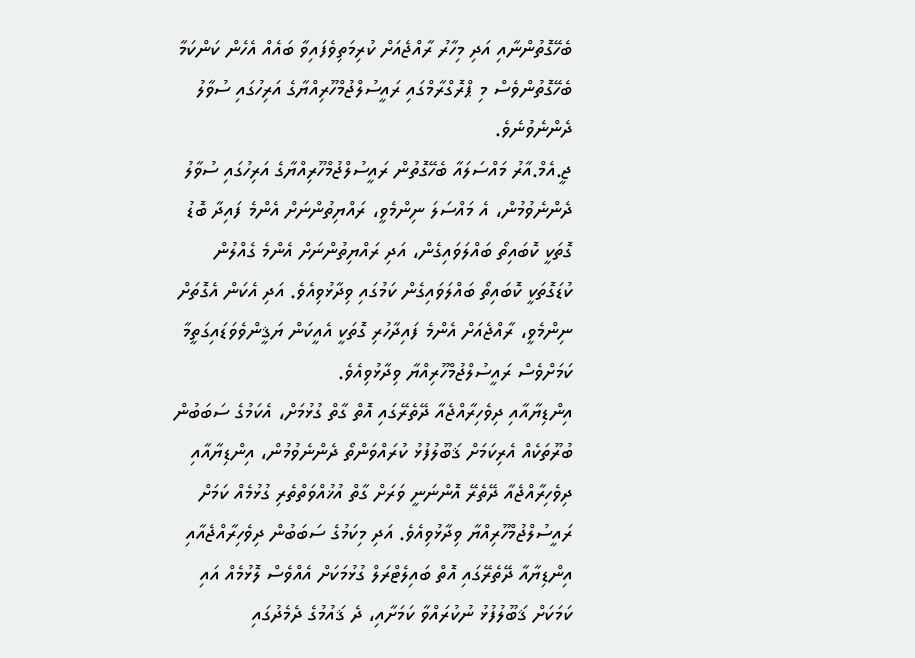ބެހޭގޮތުންނާއި އަދި މިހާރު ރާއްޖެއަށް ކުރިމަތިވެފައިވާ ބައެއް އެހެން ކަންކަމާ ބެހޭގޮތުންވެސް މި ޕްރޮގްރާމްގައި ރައީސުލްޖުމްހޫރިއްޔާގެ އަރިހުގައި ސުވާލު ދެންނެވުނެވެ.
ޖީ.އެމް.އާރު މައްސަލައާ ބެހޭގޮތުން ރައީސުލްޖުމްހޫރިއްޔާގެ އަރިހުގައި ސުވާލު ދެންނެވުމުން، އެ މައްސަލަ ނިންމެވީ، ރައްޔިތުންނަށް އެންމެ ފައިދާ ބޮޑު ގޮތަކީ ކޮބައިތޯ ބައްލަވައިގެން، އަދި ރައްޔިތުންނަށް އެންމެ ގެއްލުން ކުޑަގޮތަކީ ކޮބައިތޯ ބައްލަވައިގެން ކަމުގައި ވިދާޅުވިއެވެ. އަދި އެކަން އެގޮތަށް ނިންމެވީ، ރާއްޖެއަށް އެންމެ ފައިދާހުރި ގޮތަކީ އެއީކަން ޔަޤީންވެވަޑައިގަތީމާ ކަމަށްވެސް ރައީސުލްޖުމްހޫރިއްޔާ ވިދާޅުވިއެވެ.
އިންޑިޔާއާއި ދިވެހިރާއްޖެއާ ދޭތެރޭގައި އޮތް ގާތް ގުޅުމަށް، އެކަމުގެ ސަބަބުން ބުރޫތަކެއް އެރިކަމަށް ޤަބޫލުފުޅު ކުރައްވަންތޯ ދެންނެވުމުން، އިންޑިޔާއާއި ދިވެހިރާއްޖެއާ ދޭތެރޭ އޮންނަނީ ވަރަށް ގާތް އުޚުއްވަތްތެރި ގުޅުމެއް ކަމަށް ރައީސުލްޖުމްހޫރިއްޔާ ވިދާޅުވިއެވެ. އަދި މިކަމުގެ ސަބަބުން ދިވެހިރާއްޖެއާއި އިންޑިޔާއާ ދޭތެރޭގައި އޮތް ބައިލެޓްރަލް ގުޅުމަކަށް އެއްވެސް ލޮޅުމެއް އައި ކަމަކަށް ޤަބޫލުފުޅު ނުކުރައްވާ ކަމަށާއި، ދެ ޤައުމުގެ ދެމެދުގައި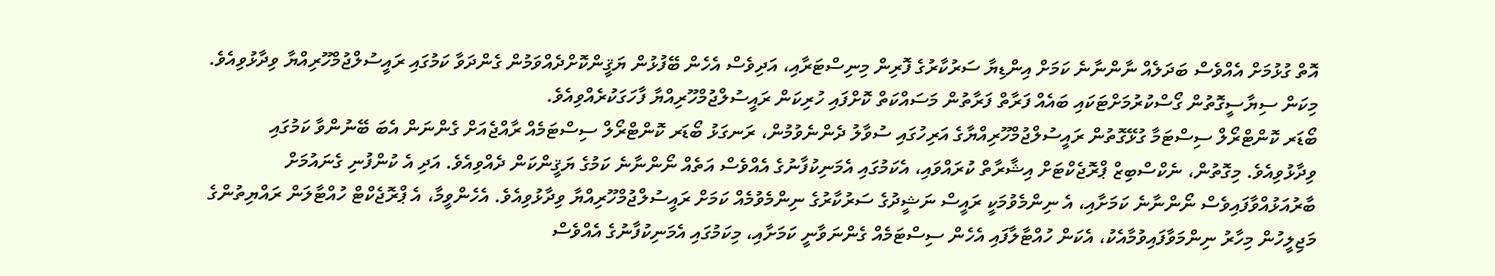އޮތް ގުޅުމަށް އެއްވެސް ބަދަލެއް ނާންނާނެ ކަމަށް އިންޑިޔާ ސަރުކާރުގެ ފޮރިން މިނިސްޓަރާއި، އަދިވެސް އެހެން ބޭފުޅުން ޔަޤީންކޮށްދެއްވަމުން ގެންދަވާ ކަމުގައި ރައީސުލްޖުމްހޫރިއްޔާ ވިދާޅުވިއެވެ. މިކަން ސިޔާސީގޮތުން ގޯސްކުރުމަށްޓަކައި ބައެއް ފަރާތް ފަރާތުން މަސައްކަތް ކޮށްފައި ހުރިކަން ރައީސުލްޖުމްހޫރިއްޔާ ފާހަގަކުރެއްވިއެވެ.
ބޯޑަރ ކޮންޓްރޯލް ސިސްޓަމާ ގުޅޭގޮތުން ރައީސުލްޖުމްހޫރިއްޔާގެ އަރިހުގައި ސުވާލު ދެންނެވުމުން، ރަނގަޅު ބޯޑަރ ކޮންޓްރޯލް ސިސްޓަމެއް ރާއްޖެއަށް ގެންނަން އެބަ ބޭނުންވާ ކަމުގައި ވިދާޅުވިއެވެ. މިގޮތުން، ނެކްސްބިޒް ޕްރޮޖެކްޓަށް އިޝާރާތް ކުރައްވައި، އެކަމުގައި އެމަނިކުފާނުގެ އެއްވެސް އަތެއް ނޯންނާނެ ކަމުގެ ޔަޤީންކަން ދެއްވިއެވެ. އަދި އެ ކުންފުނި ގެނައުމަށް ބާރުއަޅުއްވާފައިވެސް ނޯންނާނެ ކަމަށާއި، އެ ނިންމެވުމަކީ ރައީސް ނަޝީދުގެ ސަރުކާރުގެ ނިންމެވުމެއް ކަމަށް ރައީސުލްޖުމްހޫރިއްޔާ ވިދާޅުވިއެވެ. އެހެންވީމާ، އެ ޕްރޮޖެކްޓް ހުއްޓާލަން ރައްޔިތުންގެ މަޖިލީހުން މިހާރު ނިންމަވާފައިވުމާއެކު، އެކަން ހުއްޓާލާފައި އެހެން ސިސްޓަމެއް ގެންނަވާނީ ކަމަށާއި، މިކަމުގައި އެމަނިކުފާނުގެ އެއްވެސް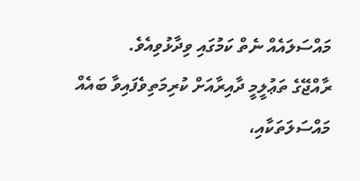މައްސަލައެއް ނެތް ކަމުގައި ވިދާޅުވިއެވެ.
ރާއްޖޭގެ ތަޢުލީމީ ދާއިރާއަށް ކުރިމަތިވެފައިވާ ބައެއް މައްސަލަތަކާއި،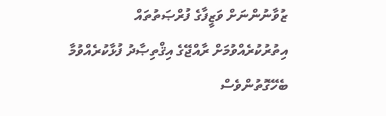ޒުވާނުންނަށް ވަޒީފާގެ ފުރްޞަތުތައް އިތުރުކުރެއްވުމަށް ރާއްޖޭގެ އިޤްތިޞާދު ފުޅާކުރެއްވުމާ ބެހޭގޮތުންވެސް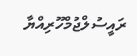ރައީސުލްޖުމްހޫރިއްޔާ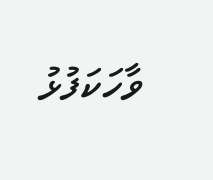ވާހަކަފުޅު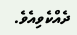ދެއްކެވިއެވެ.